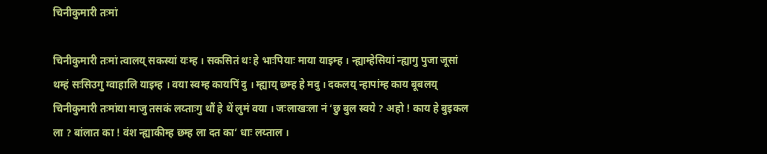चिनीकुमारी तःमां

चिनीकुमारी तःमां त्वालय् सकस्यां यःम्ह । सकसितं थः हे भाःपियाः माया याइम्ह । न्ह्याम्हेसियां न्ह्यागु पुजा जूसां थम्हं सःसिउगु ग्वाहालि याइम्ह । वया स्वम्ह कायपिं दु । म्ह्याय् छम्ह हे मदु । दकलय् न्हापांम्ह काय बूबलय् चिनीकुमारी तःमांया माजु तसकं लय्ताःगु थौं हे थें लुमं वया । जःलाखःला नं ‘छु बुल स्वये ? अहो ! काय हे बुइकल ला ? बांलात का ! वंश न्ह्याकीम्ह छम्ह ला दत का’ धाः लय्ताल ।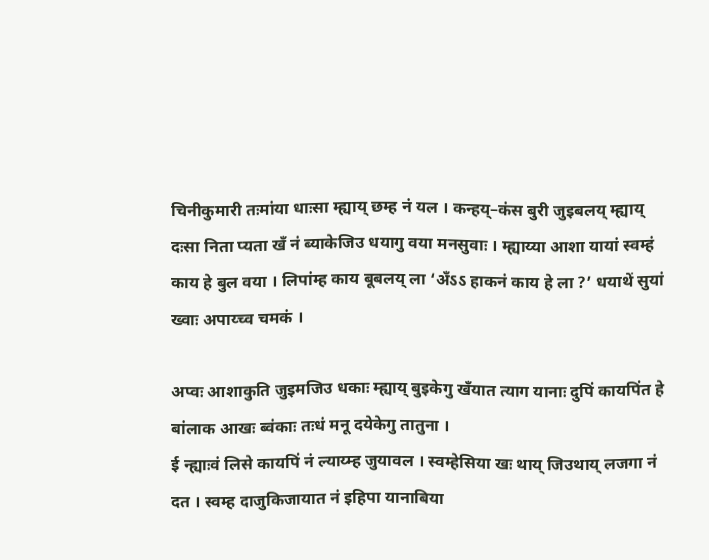चिनीकुमारी तःमांया धाःसा म्ह्याय् छम्ह नं यल । कन्हय्–कंस बुरी जुइबलय् म्ह्याय् दःसा निता प्यता खँ नं ब्याकेजिउ धयागु वया मनसुवाः । म्ह्याय्या आशा यायां स्वम्हं काय हे बुल वया । लिपांम्ह काय बूबलय् ला ‘अँऽऽ हाकनं काय हे ला ?’ धयाथें सुयां ख्वाः अपाय्च्व चमकं ।

अप्वः आशाकुति जुइमजिउ धकाः म्ह्याय् बुइकेगु खँयात त्याग यानाः दुपिं कायपिंत हे बांलाक आखः ब्वंकाः तःधं मनू दयेकेगु तातुना ।
ई न्ह्याःवं लिसे कायपिं नं ल्याय्म्ह जुयावल । स्वम्हेसिया खः थाय् जिउथाय् लजगा नं दत । स्वम्ह दाजुकिजायात नं इहिपा यानाबिया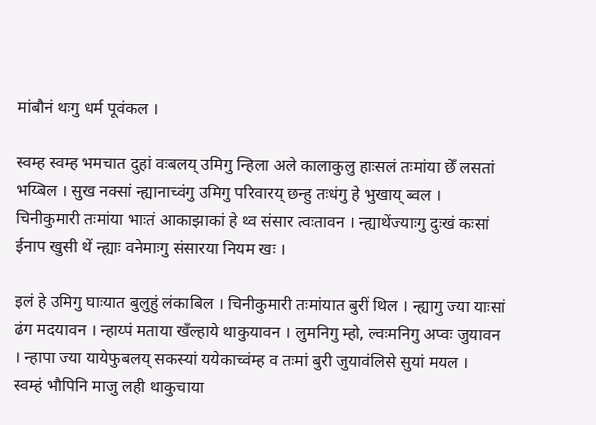मांबौनं थःगु धर्म पूवंकल ।

स्वम्ह स्वम्ह भमचात दुहां वःबलय् उमिगु न्हिला अले कालाकुलु हाःसलं तःमांया छेँ लसतां भय्बिल । सुख नक्सां न्ह्यानाच्वंगु उमिगु परिवारय् छन्हु तःधंगु हे भुखाय् ब्वल । चिनीकुमारी तःमांया भाःतं आकाझाकां हे थ्व संसार त्वःतावन । न्ह्याथेंज्याःगु दुःखं कःसां ईनाप खुसी थें न्ह्याः वनेमाःगु संसारया नियम खः ।

इलं हे उमिगु घाःयात बुलुहुं लंकाबिल । चिनीकुमारी तःमांयात बुरीं थिल । न्ह्यागु ज्या याःसां ढंग मदयावन । न्हाय्पं मताया खँल्हाये थाकुयावन । लुमनिगु म्हो, ल्वःमनिगु अप्वः जुयावन । न्हापा ज्या यायेफुबलय् सकस्यां ययेकाच्वंम्ह व तःमां बुरी जुयावंलिसे सुयां मयल ।
स्वम्हं भौपिनि माजु लही थाकुचाया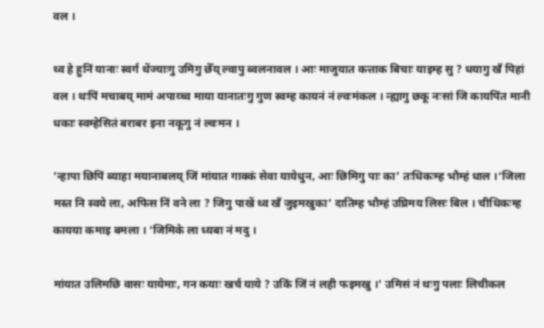वल ।

थ्व हे हुनिं यानाः स्वर्ग थेंज्याःगु उमिगु छेँय् ल्वापु ब्वलनावल । आः माजुयात कत्ताक बिचाः याइम्ह सु ? धयागु खँ पिहां वल । थःपिं मचाबय् मामं अपाय्च्व माया यानातःगु गुण स्वम्ह कायनं नं ल्वःमंकल । न्ह्यागु छकू नःसां जि कायपिंत मानी धकाः स्वम्हेसितं बराबर इना नकूगु नं ल्वःमन ।

‘न्हापा छिपिं ब्याहा मयानाबलय् जिं मांयात गाक्कं सेवा यायेधुन, आः छिमिगु पाः का’ तःधिकःम्ह भौम्हं धाल ।‘जिला मस्त नि स्वये ला, अफिस निं वने ला ? जिगु पाखें थ्व खँ जुइमखुका’ दातिम्ह भौम्हं उघ्रिमय लिसः बिल । चीधिकःम्ह कायया कमाइ बमला । ‘जिमिके ला ध्यबा नं मदु ।

मांयात उलिमछि वासः यायेमाः, गन कयाः खर्च याये ? उकिं जिं नं लही फइमखु ।’ उमिसं नं थःगु पलाः लिचीकल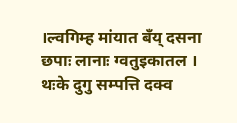।ल्वगिम्ह मांयात बँय् दसना छपाः लानाः ग्वतुइकातल । थःके दुगु सम्पत्ति दक्व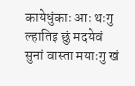कायेधुंकाः आः थःगु ल्हातिइ छुं मदयेवं सुनां वास्ता मयाःगु खं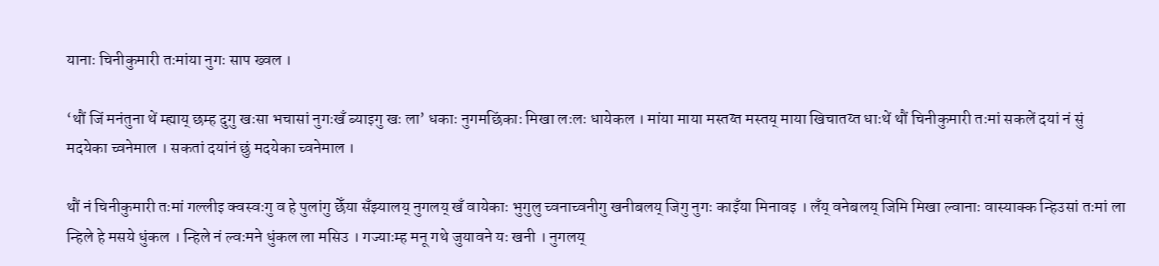यानाः चिनीकुमारी तःमांया नुगः साप ख्वल ।

‘थौं जिं मनंतुना थें म्ह्याय् छम्ह दुगु खःसा भचासां नुगःखँ ब्याइगु खः ला’ धकाः नुगमछिंकाः मिखा लःलः धायेकल । मांया माया मस्तय्त मस्तय् माया खिचातय्त धाःथें थौं चिनीकुमारी तःमां सकलें दयां नं सुं मदयेका च्वनेमाल । सकतां दयांनं छुं मदयेका च्वनेमाल ।

थौं नं चिनीकुमारी तःमां गल्लीइ क्वस्वःगु व हे पुलांगु छेँया सँझ्यालय् नुगलय् खँ वायेकाः भुगुलु च्वनाच्वनीगु खनीबलय् जिगु नुगः काइँया मिनावइ । लँय् वनेबलय् जिमि मिखा ल्वानाः वास्याक्क न्हिउसां तःमां ला न्हिले हे मसये धुंकल । न्हिले नं ल्वःमने धुंकल ला मसिउ । गज्याःम्ह मनू गथे जुयावने यः खनी । नुगलय्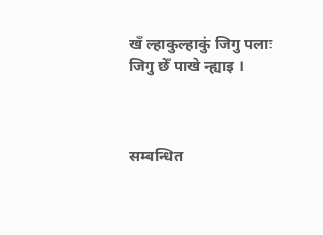खँ ल्हाकुल्हाकुं जिगु पलाः जिगु छेँ पाखे न्ह्याइ ।



सम्बन्धित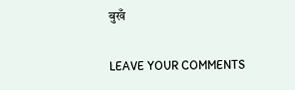बुखँ

LEAVE YOUR COMMENTS